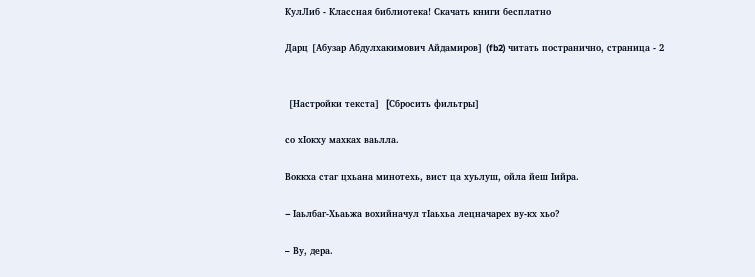КулЛиб - Классная библиотека! Скачать книги бесплатно

Дарц [Абузар Абдулхакимович Айдамиров] (fb2) читать постранично, страница - 2


 [Настройки текста]  [Cбросить фильтры]

со хIокху махках ваьлла.

Воккха стаг цхьана минотехь, вист ца хуьлуш, ойла йеш Iийра.

– Iаьлбаг-Хьаьжа вохийначул тIаьхьа лецначарех ву-кх хьо?

– Ву, дера.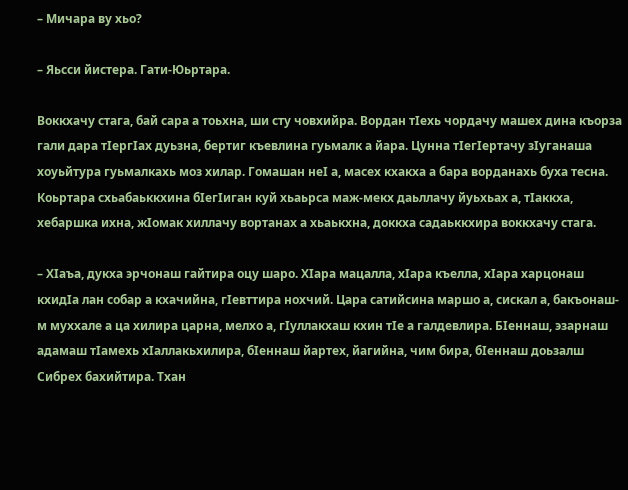– Мичара ву хьо?

– Яьсси йистера. Гати-Юьртара.

Воккхачу стага, бай сара а тоьхна, ши сту човхийра. Вордан тIехь чордачу машех дина къорза гали дара тIергIах дуьзна, бертиг къевлина гуьмалк а йара. Цунна тIегIертачу зIуганаша хоуьйтура гуьмалкахь моз хилар. Гомашан неI а, масех кхакха а бара ворданахь буха тесна. Коьртара схьaбаьккхинa бIегIиган куй хьаьрса маж-мекх даьллачу йуьхьах а, тIаккха, хебаршка ихна, жIомак хиллачу вортанах а хьаькхна, доккха садаьккхира воккхачу стага.

– ХIаъа, дукха эрчонаш гайтира оцу шаро. ХIара мацалла, хIара къелла, хIара харцонаш кхидIа лан собар а кхачийна, гIевттира нохчий. Цара сатийсина маршо а, сискал а, бакъонаш-м муххале а ца хилира царна, мелхо а, гIуллакхаш кхин тIе а галдевлира. БIеннаш, эзарнаш адамаш тIамехь хIаллакьхилира, бIеннаш йартех, йагийна, чим бира, бIеннаш доьзалш Сибрех бахийтира. Тхан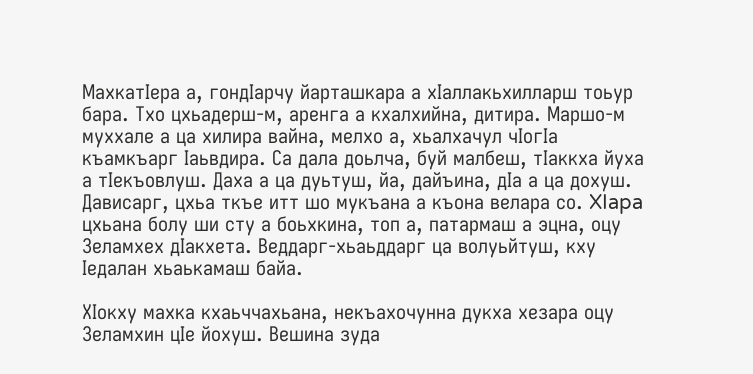МахкатIера а, гондIарчу йарташкара а хIаллакьхилларш тоьур бара. Тхо цхьадерш-м, аренга а кхалхийна, дитира. Маршо-м муххале а ца хилира вайна, мелхо а, хьалхачул чIогIа къамкъарг Iаьвдира. Са дала доьлча, буй малбеш, тIаккха йуха а тIекъовлуш. Даха а ца дуьтуш, йа, дайъина, дIа а ца дохуш. Дависарг, цхьа ткъе итт шо мукъана а къона велара со. XIapa цхьана болу ши сту а боьхкина, топ а, патармаш а эцна, оцу Зеламхех дIакхета. Веддарг-хьаьддарг ца волуьйтуш, кху Iедалан хьаькамаш байа.

ХIокху махка кхаьччахьана, некъахочунна дукха хезара оцу Зеламхин цIе йохуш. Вешина зуда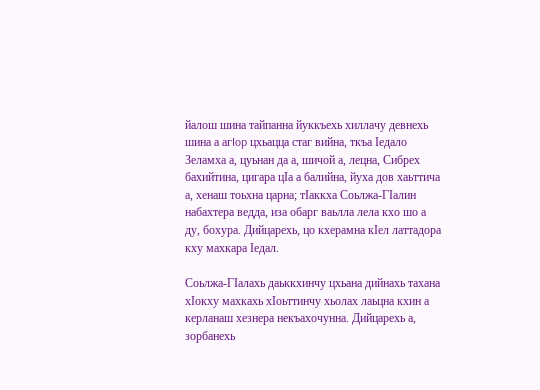йалош шина тайпанна йуккъехь хиллачу девнехь шина а aгIop цхьацца стаг вийна, ткъа Iедало Зеламха а, цуьнан да а, шичой а, лецна, Сибрех бахийтина, цигара цIа а балийна, йуха дов хаьттича а, хенаш тоьхна царна; тIаккха Соьлжа-ГIалин набахтера ведда, иза обарг ваьлла лела кхо шо а ду, бохура. Дийцарехь, цо кхерамна кIел латтадора кху махкара Iедал.

Соьлжа-ГIалахь даьккхинчу цхьана дийнахь тахана хIокху махкахь хIоьттинчу хьолах лаьцна кхин а керланаш хезнера некъахочунна. Дийцарехь а, зорбанехь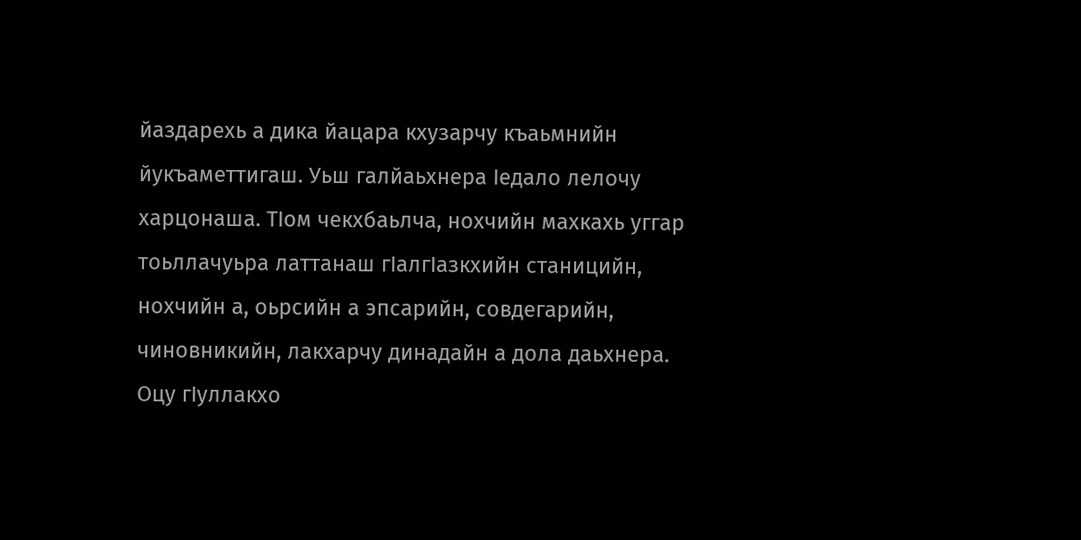йаздарехь а дика йацара кхузарчу къаьмнийн йукъаметтигаш. Уьш галйаьхнера Iедало лелочу харцонаша. TIом чекхбаьлча, нохчийн махкахь уггар тоьллачуьра латтанаш гIалгIазкхийн станицийн, нохчийн а, оьрсийн а эпсарийн, совдегарийн, чиновникийн, лакхарчу динадайн а дола даьхнера. Оцу гIуллакхо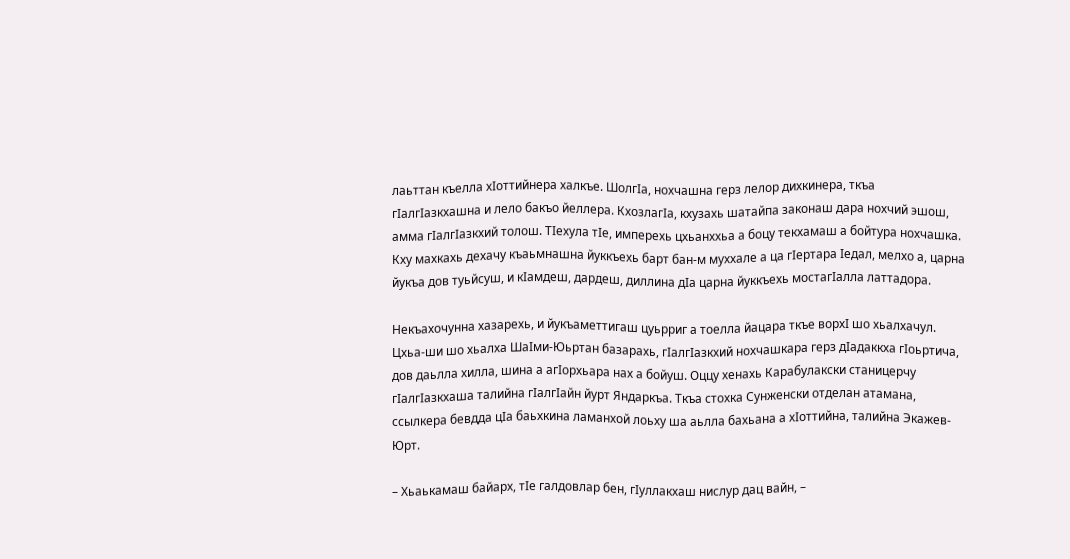лаьттан къелла хIоттийнера халкъе. ШолгIа, нохчашна герз лелор дихкинера, ткъа гIалгIазкхашна и лело бакъо йеллера. КхозлагIа, кхузахь шатайпа законаш дара нохчий эшош, амма гIалгIазкхий толош. ТIехула тIе, имперехь цхьанххьа а боцу текхамаш а бойтура нохчашка. Кху махкахь дехачу къаьмнашна йуккъехь барт бан-м муххале а ца гIертара Iедал, мелхо а, царна йукъа дов туьйсуш, и кIамдеш, дардеш, диллина дIа царна йуккъехь мостагIалла латтадора.

Некъахочунна хазарехь, и йукъаметтигаш цуьрриг а тоелла йацара ткъе вopхI шо хьалхачул. Цхьа-ши шо хьалха ШаIми-Юьртан базарахь, гIалгIазкхий нохчашкара герз дIадаккха гIоьртича, дов даьлла хилла, шина а агIорхьара нах а бойуш. Оццу хенахь Карабулакски станицерчу гIалгIазкхаша талийна гIалгIайн йурт Яндаркъа. Ткъа стохка Сунженски отделан атамана, ссылкера бевдда цIа баьхкина ламанхой лоьху ша аьлла бахьана а хIоттийна, талийна Экажев-Юрт.

– Хьаькамаш байарх, тIе галдовлар бен, гIуллакхаш нислур дац вайн, –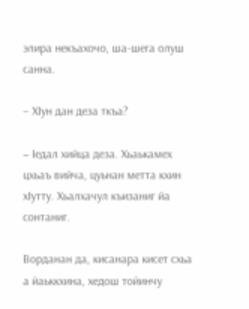элира некъахочо, ша-шега олуш санна.

– ХIун дан деза ткъа?

– Iедал хийца деза. Хьаькамех цхьаъ вийча, цуьнан метта кхин хIутту. Хьалхачул къизаниг йа сонтаниг.

Ворданан да, кисанара кисет схьа а йаьккхина, хедош тойинчу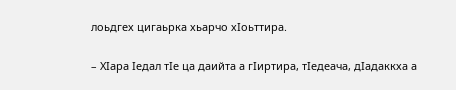лоьдгех цигаьрка хьарчо хIоьттира.

– XIapa Iедал тIе ца даийта а гIиртира, тIедеача, дIадаккха а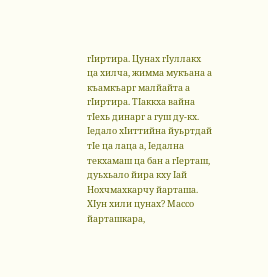гIиртира. Цунах гIуллакх ца хилча, жимма мукъана а къамкъарг малйайта а гIиртира. ТIаккха вайна тIехь динарг а гуш ду-кх. Iедало хIиттийна йуьртдай тIе ца лаца а, Iедална текхамаш ца бан а гIерташ, дуьхьало йира кху Iай Нохчмахкарчу йарташа. ХIун хили цунах? Массо йарташкара,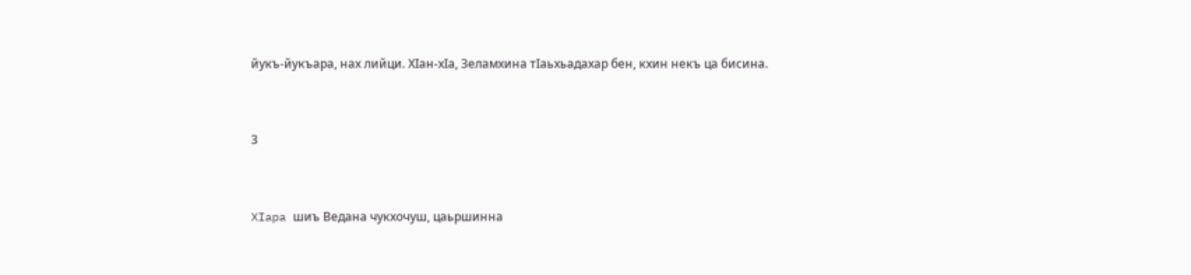йукъ-йукъара, нах лийци. ХIан-хIа, Зеламхина тIаьхьадахар бен, кхин некъ ца бисина.


3


XIapa шиъ Ведана чукхочуш, цаьршинна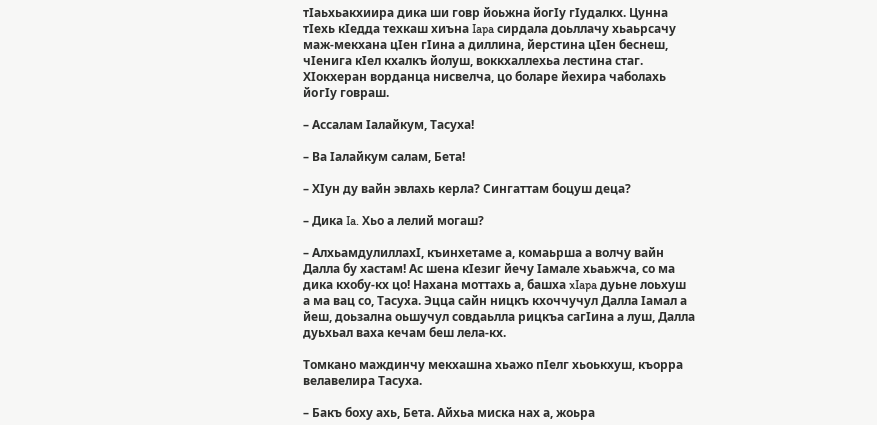тIаьхьакхиира дика ши говр йоьжна йогIу гIудалкх. Цунна тIехь кIедда техкаш хиъна Iapa сирдала доьллачу хьаьрсачу маж-мекхана цIен гIина а диллина, йерстина цIен беснеш, чIенига кIел кхалкъ йолуш, воккхаллехьа лестина стаг. ХIокхеран ворданца нисвелча, цо боларе йехира чаболахь йoгIy говраш.

– Ассалам Iалайкум, Тасуха!

– Ва Iалайкум салам, Бета!

– ХIун ду вайн эвлахь керла? Сингаттам боцуш деца?

– Дика Ia. Хьо а лелий могаш?

– АлхьамдулиллахI, къинхетаме а, комаьрша а волчу вайн Далла бу хастам! Ас шена кIезиг йечу Iамале хьаьжча, со ма дика кхобу-кх цо! Нахана моттахь а, башха xIapa дуьне лоьхуш а ма вац со, Тасуха. Эцца сайн ницкъ кхоччучул Далла Iамал а йеш, доьзална оьшучул совдаьлла рицкъа сагIина а луш, Далла дуьхьал ваха кечам беш лела-кх.

Томкано маждинчу мекхашна хьажо пIелг хьоькхуш, къорра велавелира Тасуха.

– Бакъ боху ахь, Бета. Айхьа миска нах а, жоьра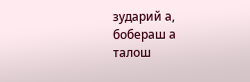зударий а, бобераш а талош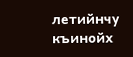летийнчу къинойх